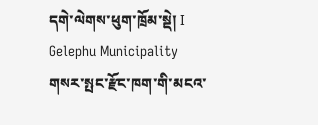དགེ་ལེགས་ཕུག་ཁྲོམ་སྡེ། Ι Gelephu Municipality
གསར་སྤང་རྫོང་ཁག་གི་མངའ་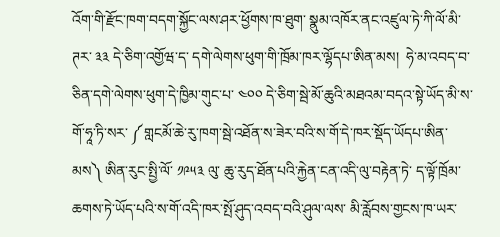འོག་གི་རྫོང་ཁག་བདག་སྐྱོང་ལས་ཤར་ཕྱོགས་ཁ་ཐུག་ སྣུམ་འཁོར་ནང་འཛུལ་ཏེ་ཀི་ལོ་མི་ཊར་ ༣༣ དེ་ཅིག་འགྱོཝ་ད་ དགེ་ལེགས་ཕུག་གི་ཁྲོམ་ཁར་ལྷོདཔ་ཨིན་མས།  ཧེ་མ་འབད་བ་ཅིན་དགེ་ལེགས་ཕུག་དེ་ཁྱིམ་གུང་པ་ ༤༠༠ དེ་ཅིག་སྦེ་མོ་ཆུའི་མཐའམ་བདའ་སྟེ་ཡོད་མི་ས་གོ་ཧཱ་ཏི་སར་ ༼གླངམོ་ཆེ་རུ་ཁག་སྦེ་འཐོན་ས་ཟེར་བའི་ས་གོ་དེ་ཁར་སྡོད་ཡོདཔ་ཨིན་མས༽ ཨིན་རུང་སྤྱི་ལོ་ ༡༩༥༣ ལུ་ ཆུ་རུད་ཐོན་པའི་རྐྱེན་ངན་འདི་ལུ་བརྟེན་ཏེ་ ད་ལྟོ་ཁྲོམ་ཆགས་ཏེ་ཡོད་པའི་ས་གོ་འདི་ཁར་སྤོ་ཤུད་འབད་བའི་ཤུལ་ལས་ མི་རློབས་གྱངས་ཁ་ཡར་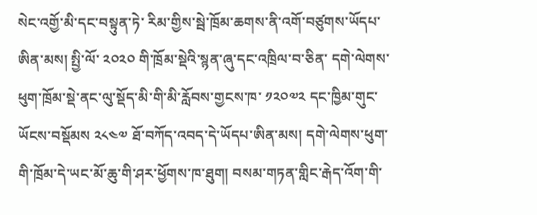སེང་འགྱོ་མི་དང་བསྟུན་ཏེ་ རིམ་གྱིས་སྦེ་ཁྲོམ་ཆགས་ནི་འགོ་བཙུགས་ཡོདཔ་ཨིན་མས། སྤྱི་ལོ་ ༢༠༢༠ གི་ཁྲོམ་སྡེའི་སྙན་ཞུ་དང་འཁྲིལ་བ་ཅིན་ དགེ་ལེགས་ཕུག་ཁྲོམ་སྡེ་ནང་ལུ་སྡོད་མི་གི་མི་རློབས་གྱངས་ཁ་ ༡༢༠༧༢ དང་ཁྱིམ་གུང་ཡོངས་བསྡོམས ༢༨༤༧ ཐོ་བཀོད་འབད་དེ་ཡོདཔ་ཨིན་མས། དགེ་ལེགས་ཕུག་གི་ཁྲོམ་དེ་ཡང་མོ་ཆུ་གི་ཤར་ཕྱོགས་ཁ་ཐུག། བསམ་གཏན་གླིང་རྒེད་འོག་གི་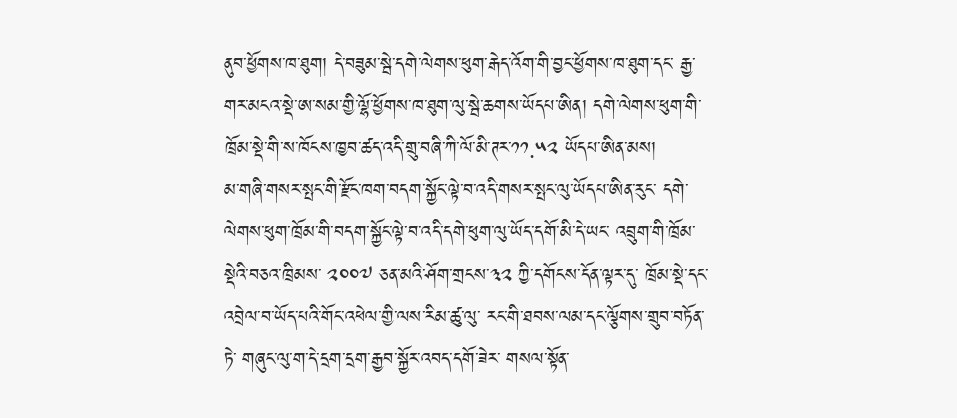ནུབ་ཕྱོགས་ཁ་ཐུག། དེ་བཟུམ་སྦེ་དགེ་ལེགས་ཕུག་རྒེད་འོག་གི་བྱང་ཕྱོགས་ཁ་ཐུག་དང་ རྒྱ་གར་མངའ་སྡེ་ཨ་སམ་གྱི་ལྷོ་ཕྱོགས་ཁ་ཐུག་ལུ་སྦེ་ཆགས་ཡོདཔ་ཨིན། དགེ་ལེགས་ཕུག་གི་ཁྲོམ་སྡེ་གི་ས་ཁོངས་ཁྱབ་ཚད་འདི་གྲུ་བཞི་ཀི་ལོ་མི་ཊར་༡༡.༥༢ ཡོདཔ་ཨིན་མས།
མ་གཞི་གསར་སྤང་གི་རྫོང་ཁག་བདག་སྐྱོང་ལྟེ་བ་འདི་གསར་སྤང་ལུ་ཡོདཔ་ཨིན་རུང་ དགེ་ལེགས་ཕུག་ཁྲོམ་གི་བདག་སྐྱོང་ལྟེ་བ་འདི་དགེ་ཕུག་ལུ་ཡོད་དགོ་མི་དེ་ཡང་ འབྲུག་གི་ཁྲོམ་སྡེའི་བཅའ་ཁྲིམས་ ༢༠༠༧ ཅན་མའི་ཤོག་གྲངས་༣༢ ཀྱི་དགོངས་དོན་ལྟར་དུ་ ཁྲོམ་སྡེ་དང་འབྲེལ་བ་ཡོད་པའི་གོང་འཕེལ་གྱི་ལས་རིམ་ཚུ་ལུ་ རང་གི་ཐབས་ལམ་དང་ལྕོགས་གྲུབ་བཏོན་ཏེ་ གཞུང་ལུ་ག་དེ་དྲག་དྲག་རྒྱབ་སྐྱོར་འབད་དགོ་ཟེར་ གསལ་སྟོན་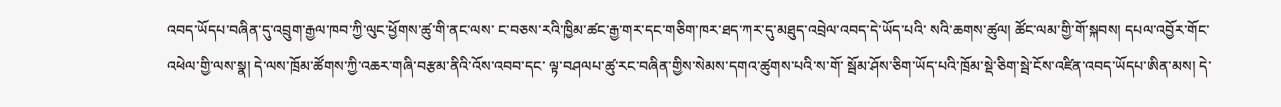འབད་ཡོདཔ་བཞིན་དུ་འབྲུག་རྒྱལ་ཁབ་ཀྱི་ལུང་ཕྱོགས་ཚུ་གི་ནང་ལས་ ང་བཅས་རའི་ཁྱིམ་ཚང་རྒྱ་གར་དང་གཅིག་ཁར་ཐད་ཀར་དུ་མཐུད་འབྲེལ་འབད་དེ་ཡོད་པའི་ སའི་ཆགས་ཚུལ། ཚོང་ལམ་གྱི་གོ་སྐབས། དཔལ་འབྱོར་གོང་འཕེལ་གྱི་ལས་སྣ། དེ་ལས་ཁྲོམ་ཚོགས་ཀྱི་འཆར་གཞི་བརྩམ་ནིའི་འོས་འབབ་དང་ ལྟ་བཤལཔ་ཚུ་རང་བཞིན་གྱིས་སེམས་དགའ་ཚུགས་པའི་ས་གོ་ སྦོམ་ཤོས་ཅིག་ཡོད་པའི་ཁྲོམ་སྡེ་ཅིག་སྦེ་ངོས་འཛིན་འབད་ཡོདཔ་ཨིན་མས། དེ་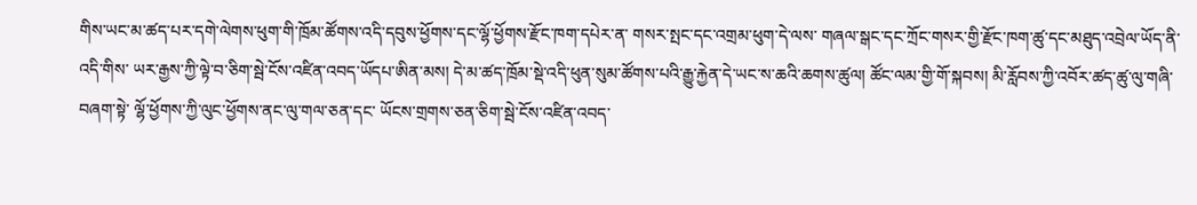གིས་ཡང་མ་ཚད་པར་དགེ་ལེགས་ཕུག་གི་ཁྲོམ་ཚོགས་འདི་དབུས་ཕྱོགས་དང་ལྷོ་ཕྱོགས་རྫོང་ཁག་དཔེར་ན་ གསར་སྤང་དང་འགྲམ་ཕུག་དེ་ལས་ གཞལ་སྒང་དང་ཀྲོང་གསར་གྱི་རྫོང་ཁག་ཚུ་དང་མཐུད་འབྲེལ་ཡོད་ནི་འདི་གིས་ ཡར་རྒྱས་ཀྱི་ལྟེ་བ་ཅིག་སྦེ་ངོས་འཛིན་འབད་ཡོདཔ་ཨིན་མས། དེ་མ་ཚད་ཁྲོམ་སྡེ་འདི་ཕུན་སུམ་ཚོགས་པའི་རྒྱུ་རྐྱེན་དེ་ཡང་ས་ཆའི་ཆགས་ཚུལ། ཚོང་ལམ་གྱི་གོ་སྐབས། མི་རློབས་ཀྱི་འབོར་ཚད་ཚུ་ལུ་གཞི་བཞག་སྟེ་ ལྷོ་ཕྱོགས་ཀྱི་ལུང་ཕྱོགས་ནང་ལུ་གལ་ཅན་དང་ ཡོངས་གྲགས་ཅན་ཅིག་སྦེ་ངོས་འཛིན་འབད་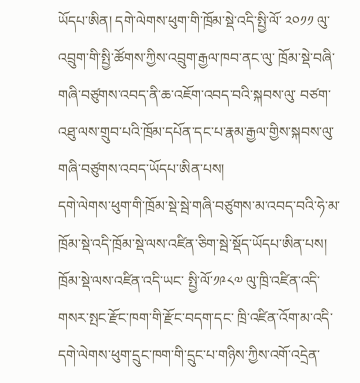ཡོདཔ་ཨིན། དགེ་ལེགས་ཕུག་གི་ཁྲོམ་སྡེ་འདི་སྤྱི་ལོ་ ༢༠༡༡ ལུ་ འབྲུག་གི་སྤྱི་ཚོགས་ཀྱིས་འབྲུག་རྒྱལ་ཁབ་ནང་ལུ་ ཁྲོམ་སྡེ་བཞི་གཞི་བཙུགས་འབད་ནི་ཆ་འཇོག་འབད་བའི་སྐབས་ལུ་ བཙག་འཐུ་ལས་གྲུབ་པའི་ཁྲོམ་དཔོན་དང་པ་རྣམ་རྒྱལ་གྱིས་སྐབས་ལུ་ གཞི་བཙུགས་འབད་ཡོདཔ་ཨིན་པས།
དགེ་ལེགས་ཕུག་གི་ཁྲོམ་སྡེ་སྦེ་གཞི་བཙུགས་མ་འབད་བའི་ཧེ་མ་ ཁྲོམ་སྡེ་འདི་ཁྲོམ་སྡེ་ལས་འཛིན་ཅིག་སྦེ་སྡོད་ཡོདཔ་ཨིན་པས། ཁྲོམ་སྡེ་ལས་འཛིན་འདི་ཡང་ སྤྱི་ལོ་༡༩༨༧ ལུ་ཁྲི་འཛིན་འདི་གསར་སྤང་རྫོང་ཁག་གི་རྫོང་བདག་དང་ ཁྲི་འཛིན་འོག་མ་འདི་དགེ་ལེགས་ཕུག་དྲུང་ཁག་གི་དྲུང་པ་གཉིས་ཀྱིས་འགོ་འདྲེན་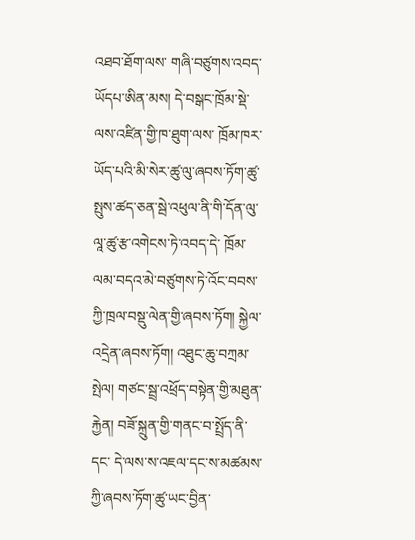འཐབ་ཐོག་ལས་ གཞི་བཙུགས་འབད་ཡོདཔ་ཨིན་མས། དེ་བསྒང་ཁྲོམ་སྡེ་ལས་འཛིན་གྱི་ཁ་ཐུག་ལས་ ཁྲོམ་ཁར་ཡོད་པའི་མི་སེར་ཚུ་ལུ་ཞབས་ཏོག་ཚུ་སྤུས་ཚད་ཅན་སྦེ་འཕུལ་ནི་གི་དོན་ལུ་ ལཱ་ཚུ་རྩ་འགེངས་ཏེ་འབད་དེ་ ཁྲོམ་ལམ་བདའ་མེ་བཙུགས་ཏེ་འོང་བབས་ཀྱི་ཁྲལ་བསྡུ་ལེན་གྱི་ཞབས་ཏོག། སྐྱེལ་འདྲེན་ཞབས་ཏོག། འཐུང་ཆུ་བཀྲམ་སྤེལ། གཙང་སྦྲ་འཕྲོད་བསྟེན་གྱི་མཐུན་རྐྱེན། བཟོ་སྐྲུན་གྱི་གནང་བ་སྤྲོད་ནི་དང་ དེ་ལས་ས་འཇལ་དང་ས་མཚམས་ཀྱི་ཞབས་ཏོག་ཚུ་ཡང་བྱིན་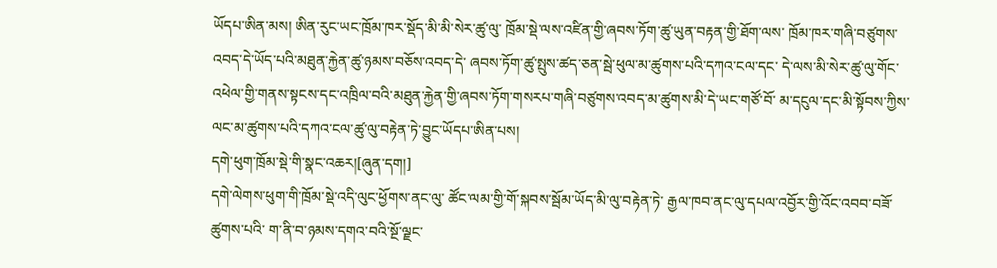ཡོདཔ་ཨིན་མས། ཨིན་རུང་ཡང་ཁྲོམ་ཁར་སྡོད་མི་མི་སེར་ཚུ་ལུ་ ཁྲོམ་སྡེ་ལས་འཛིན་གྱི་ཞབས་ཏོག་ཚུ་ཡུན་བརྟན་གྱི་ཐོག་ལས་ ཁྲོམ་ཁར་གཞི་བཙུགས་འབད་དེ་ཡོད་པའི་མཐུན་རྐྱེན་ཚུ་ཉམས་བཅོས་འབད་དེ་ ཞབས་ཏོག་ཚུ་སྤུས་ཚད་ཅན་སྦེ་ཕུལ་མ་ཚུགས་པའི་དཀའ་ངལ་དང་ དེ་ལས་མི་སེར་ཚུ་ལུ་གོང་འཕེལ་གྱི་གནས་སྟངས་དང་འཁྲིལ་བའི་མཐུན་རྐྱེན་གྱི་ཞབས་ཏོག་གསརཔ་གཞི་བཙུགས་འབད་མ་ཚུགས་མི་དེ་ཡང་གཙོ་བོ་ མ་དངུལ་དང་མི་སྟོབས་ཀྱིས་ལང་མ་ཚུགས་པའི་དཀའ་ངལ་ཚུ་ལུ་བརྟེན་ཏེ་བྱུང་ཡོདཔ་ཨིན་པས།
དགེ་ཕུག་ཁྲོམ་སྡེ་གི་སྣང་འཆར།[ཞུན་དག།]
དགེ་ལེགས་ཕུག་གི་ཁྲོམ་སྡེ་འདི་ལུང་ཕྱོགས་ནང་ལུ་ ཚོང་ལམ་གྱི་གོ་སྐབས་སྦོམ་ཡོད་མི་ལུ་བརྟེན་ཏེ་ རྒྱལ་ཁབ་ནང་ལུ་དཔལ་འབྱོར་གྱི་འོང་འབབ་བཟོ་ཚུགས་པའི་ ག་ནི་བ་ཉམས་དགའ་བའི་སྔོ་ལྗང་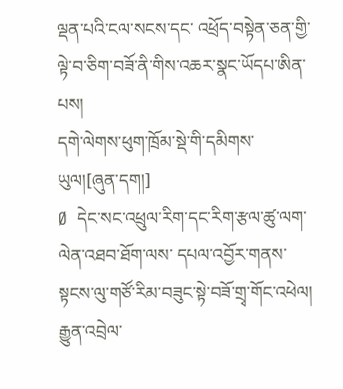ལྡན་པའི་ངལ་སངས་དང་ འཕྲོད་བསྟེན་ཅན་གྱི་ལྟེ་བ་ཅིག་བཟོ་ནི་གིས་འཆར་སྣང་ཡོདཔ་ཨིན་པས།
དགེ་ལེགས་ཕུག་ཁྲོམ་སྡེ་གི་དམིགས་ཡུལ།[ཞུན་དག།]
Ø  དེང་སང་འཕྲུལ་རིག་དང་རིག་རྩལ་ཚུ་ལག་ལེན་འཐབ་ཐོག་ལས་ དཔལ་འབྱོར་གནས་སྟངས་ལུ་གཙོ་རིམ་བཟུང་སྟེ་བཟོ་གྲྭ་གོང་འཕེལ། རྒྱུན་འབྲེལ་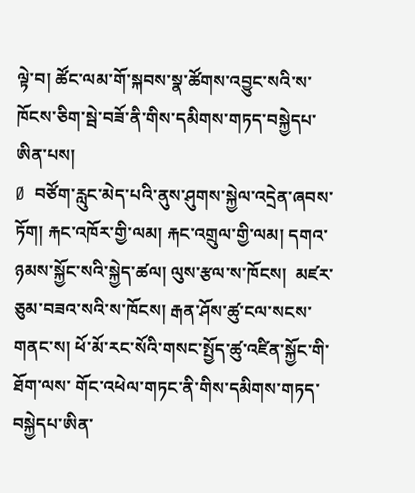ལྟེ་བ། ཚོང་ལམ་གོ་སྐབས་སྣ་ཚོགས་འབྱུང་སའི་ས་ཁོངས་ཅིག་སྦེ་བཟོ་ནི་གིས་དམིགས་གཏད་བསྐྱེདཔ་ཨིན་པས།
Ø  བཙོག་རླུང་མེད་པའི་ནུས་ཤུགས་སྐྱེལ་འདྲེན་ཞབས་ཏོག། རྐང་འཁོར་གྱི་ལམ། རྐང་འགྲུལ་གྱི་ལམ། དགའ་ཉམས་སྐྱོང་སའི་སྐྱེད་ཚལ། ལུས་རྩལ་ས་ཁོངས།  མཛར་ཅུམ་བཟའ་སའི་ས་ཁོངས། རྒན་ཤོས་ཚུ་ངལ་སངས་གནང་ས། ཕོ་མོ་རང་སོའི་གསང་སྤྱོད་ཚུ་འཛིན་སྐྱོང་གི་ཐོག་ལས་ གོང་འཕེལ་གཏང་ནི་གིས་དམིགས་གཏད་བསྐྱེདཔ་ཨིན་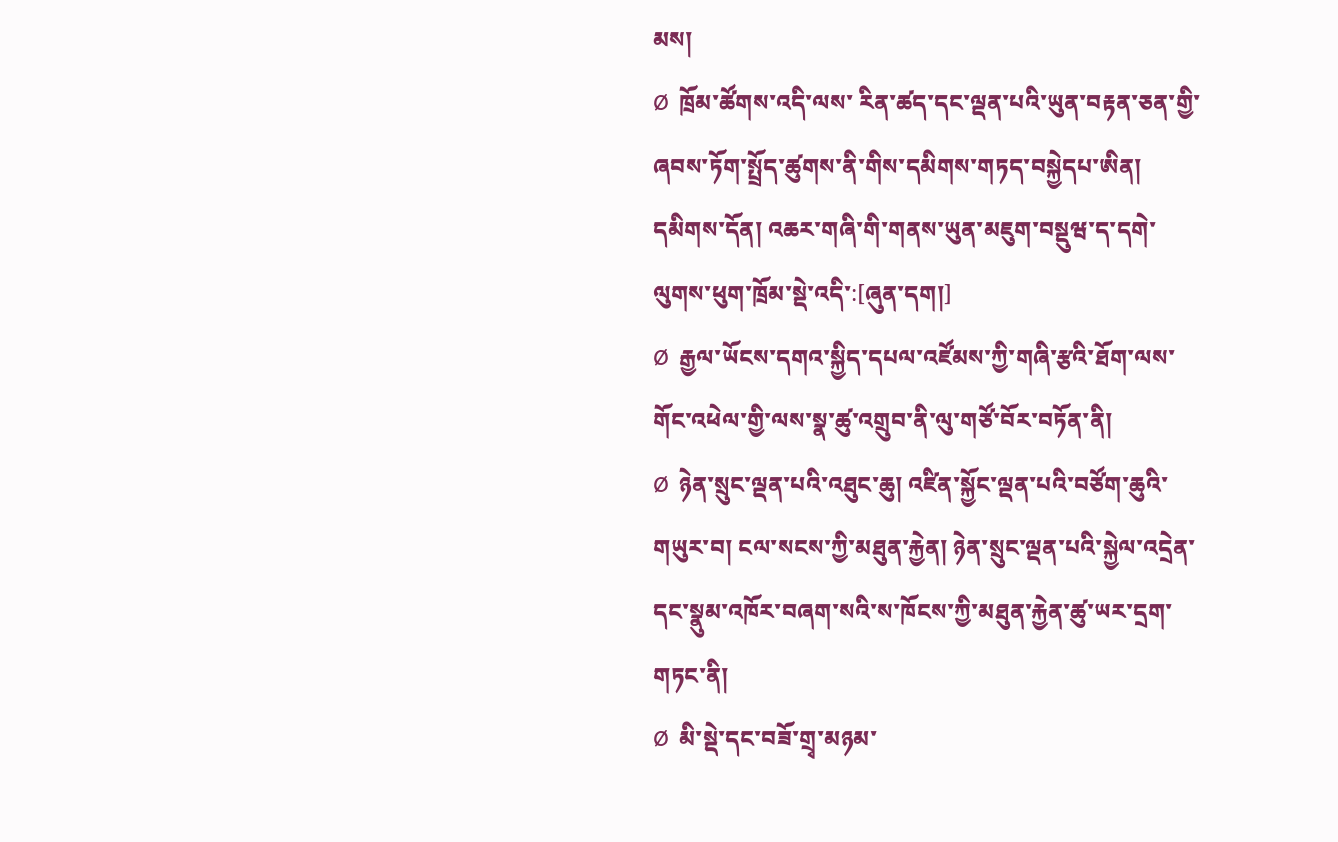མས།
Ø  ཁྲོམ་ཚོགས་འདི་ལས་ རིན་ཚད་དང་ལྡན་པའི་ཡུན་བརྟན་ཅན་གྱི་ཞབས་ཏོག་སྤྲོད་ཚུགས་ནི་གིས་དམིགས་གཏད་བསྐྱེདཔ་ཨིན།
དམིགས་དོན། འཆར་གཞི་གི་གནས་ཡུན་མཇུག་བསྡུཝ་ད་དགེ་ལུགས་ཕུག་ཁྲོམ་སྡེ་འདི་:[ཞུན་དག།]
Ø  རྒྱལ་ཡོངས་དགའ་སྐྱིད་དཔལ་འཛོམས་ཀྱི་གཞི་རྩའི་ཐོག་ལས་ གོང་འཕེལ་གྱི་ལས་སྣ་ཚུ་འགྲུབ་ནི་ལུ་གཙོ་བོར་བཏོན་ནི།
Ø  ཉེན་སྲུང་ལྡན་པའི་འཐུང་ཆུ། འཛིན་སྐྱོང་ལྡན་པའི་བཙོག་ཆུའི་གཡུར་བ། ངལ་སངས་ཀྱི་མཐུན་རྐྱེན། ཉེན་སྲུང་ལྡན་པའི་སྐྱེལ་འདྲེན་དང་སྣུམ་འཁོར་བཞག་སའི་ས་ཁོངས་ཀྱི་མཐུན་རྐྱེན་ཚུ་ཡར་དྲག་གཏང་ནི།
Ø  མི་སྡེ་དང་བཟོ་གྲྭ་མཉམ་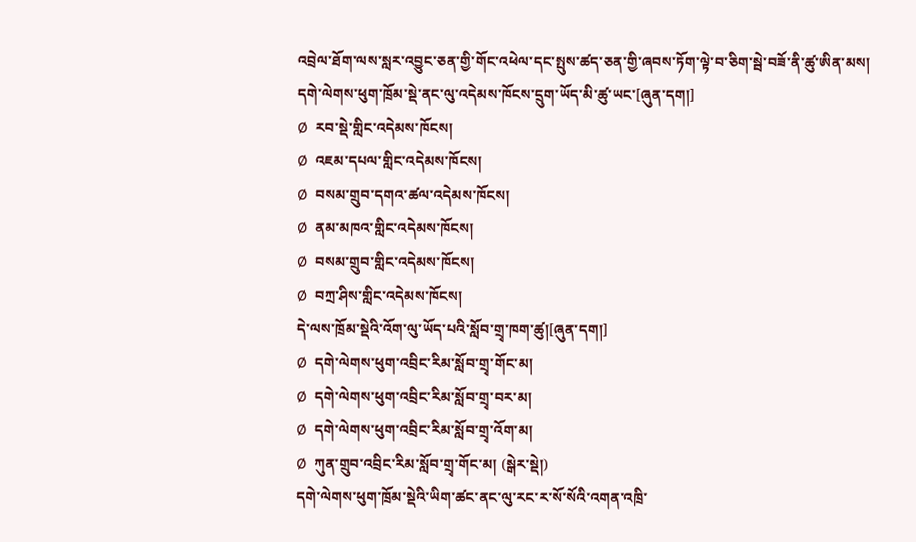འབྲེལ་ཐོག་ལས་སླར་འབྱུང་ཅན་གྱི་གོང་འཕེལ་དང་སྤུས་ཚད་ཅན་གྱི་ཞབས་ཏོག་ལྟེ་བ་ཅིག་སྦེ་བཟོ་ནི་ཚུ་ཨིན་མས།
དགེ་ལེགས་ཕུག་ཁྲོམ་སྡེ་ནང་ལུ་འདེམས་ཁོངས་དྲུག་ཡོད་མི་ཚུ་ཡང་[ཞུན་དག།]
Ø  རབ་སྡེ་གླིང་འདེམས་ཁོངས།
Ø  འཇམ་དཔལ་གླིང་འདེམས་ཁོངས།
Ø  བསམ་གྲུབ་དགའ་ཚལ་འདེམས་ཁོངས།
Ø  ནམ་མཁའ་གླིང་འདེམས་ཁོངས།
Ø  བསམ་གྲུབ་གླིང་འདེམས་ཁོངས།
Ø  བཀྲ་ཤིས་གླིང་འདེམས་ཁོངས།
དེ་ལས་ཁྲོམ་སྡེའི་འོག་ལུ་ཡོད་པའི་སློབ་གྲྭ་ཁག་ཚུ།[ཞུན་དག།]
Ø  དགེ་ལེགས་ཕུག་འབྲིང་རིམ་སློབ་གྲྭ་གོང་མ།
Ø  དགེ་ལེགས་ཕུག་འབྲིང་རིམ་སློབ་གྲྭ་བར་མ།
Ø  དགེ་ལེགས་ཕུག་འབྲིང་རིམ་སློབ་གྲྭ་འོག་མ།
Ø  ཀུན་གྲུབ་འབྲིང་རིམ་སློབ་གྲྭ་གོང་མ། (སྒེར་སྡེ།)
དགེ་ལེགས་ཕུག་ཁྲོམ་སྡེའི་ཡིག་ཚང་ནང་ལུ་རང་ར་སོ་སོའི་འགན་འཁྲི་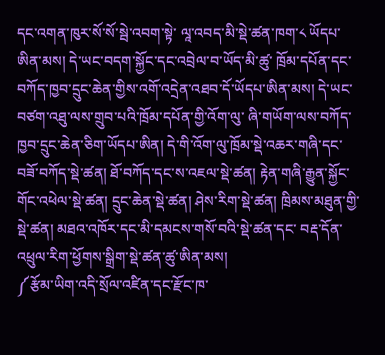དང་འགན་ཁུར་སོ་སོ་སྦེ་འབག་སྟེ་ ལཱ་འབད་མི་སྡེ་ཚན་ཁག་༨ ཡོདཔ་ཨིན་མས། དེ་ཡང་བདག་སྐྱོང་དང་འབྲེལ་བ་ཡོད་མི་ཚུ་ ཁྲོམ་དཔོན་དང་བཀོད་ཁྱབ་དྲུང་ཆེན་གྱིས་འགོ་འདྲེན་འཐབ་དོ་ཡོདཔ་ཨིན་མས། དེ་ཡང་བཙག་འཐུ་ལས་གྲུབ་པའི་ཁྲོམ་དཔོན་གྱི་འོག་ལུ་ ཞི་གཡོག་ལས་བཀོད་ཁྱབ་དྲུང་ཆེན་ཅིག་ཡོདཔ་ཨིན། དེ་གི་འོག་ལུ་ཁྲོམ་སྡེ་འཆར་གཞི་དང་བཟོ་བཀོད་སྡེ་ཚན། ཐོ་བཀོད་དང་ས་འཇལ་སྡེ་ཚན། རྟེན་གཞི་རྒྱུན་སྐྱོང་གོང་འཕེལ་སྡེ་ཚན། དྲུང་ཆེན་སྡེ་ཚན། ཤེས་རིག་སྡེ་ཚན། ཁྲིམས་མཐུན་གྱི་སྡེ་ཚན། མཐའ་འཁོར་དང་མི་དམངས་གསོ་བའི་སྡེ་ཚན་དང་ བརྡ་དོན་འཕྲུལ་རིག་ཕྱོགས་སྒྲིག་སྡེ་ཚན་ཚུ་ཨིན་མས།
༼རྩོམ་ཡིག་འདི་སྲོལ་འཛིན་དང་རྫོང་ཁ་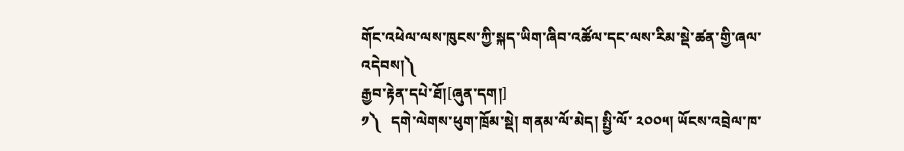གོང་འཕེལ་ལས་ཁུངས་ཀྱི་སྐད་ཡིག་ཞིབ་འཚོལ་དང་ལས་རིམ་སྡེ་ཚན་གྱི་ཞལ་འདེབས།༽
རྒྱབ་རྟེན་དཔེ་ཐོ།[ཞུན་དག།]
༡༽   དགེ་ལེགས་ཕུག་ཁྲོམ་སྡེ། གནམ་ལོ་མེད། སྤྱི་ལོ་ ༢༠༠༥། ཡོངས་འབྲེལ་ཁ་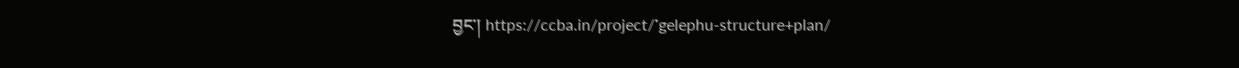བྱང་། https://ccba.in/project/་gelephu-structure+plan/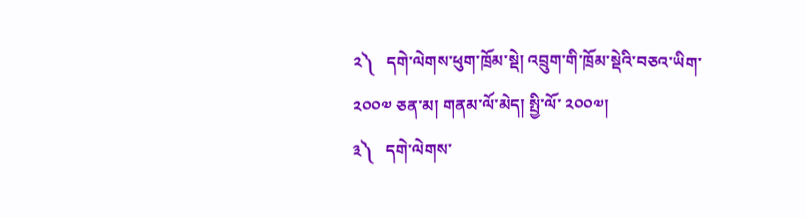༢༽   དགེ་ལེགས་ཕུག་ཁྲོམ་སྡེ། འབྲུག་གི་ཁྲོམ་སྡེའི་བཅའ་ཡིག་ ༢༠༠༧ ཅན་མ། གནམ་ལོ་མེད། སྤྱི་ལོ་ ༢༠༠༧།
༣༽   དགེ་ལེགས་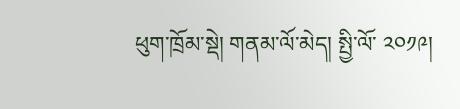ཕུག་ཁྲོམ་སྡེ། གནམ་ལོ་མེད། སྤྱི་ལོ་ ༢༠༡༩།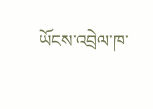ཡོངས་འབྲེལ་ཁ་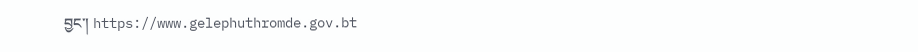བྱང་། https://www.gelephuthromde.gov.bt